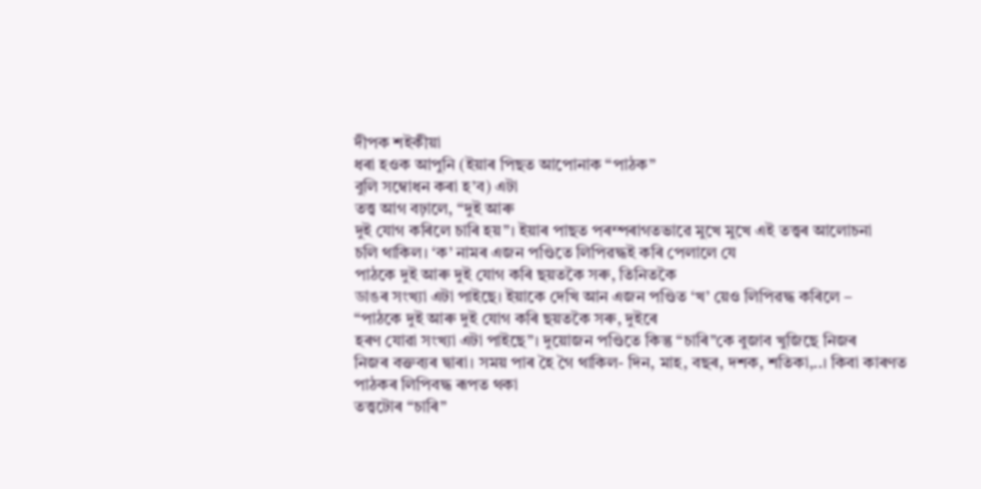দীপক শইকীয়া
ধৰা হওক আপুনি (ইয়াৰ পিছত আপোনাক “পাঠক”
বুলি সম্বোধন কৰা হ’ব) এটা
তত্ত্ব আগ বঢ়ালে, “দুই আৰু
দুই যোগ কৰিলে চাৰি হয়”। ইয়াৰ পাছত পৰম্পৰাগতভাৱে মুখে মুখে এই তত্ত্বৰ আলোচনা
চলি থাকিল। ‘ক’ নামৰ এজন পণ্ডিতে লিপিৱদ্ধই কৰি পেলালে যে
পাঠকে দুই আৰু দুই যোগ কৰি ছয়তকৈ সৰু, তিনিতকৈ
ডাঙৰ সংখ্যা এটা পাইছে। ইয়াকে দেখি আন এজন পণ্ডিত ‘খ’ য়েও লিপিৱদ্ধ কৰিলে –
“পাঠকে দুই আৰু দুই যোগ কৰি ছয়তকৈ সৰু, দুইৰে
হৰণ যোৱা সংখ্যা এটা পাইছে”। দুয়োজন পণ্ডিতে কিন্তু “চাৰি”কে বুজাব খুজিছে নিজৰ
নিজৰ বক্তব্যৰ দ্বাৰা। সময় পাৰ হৈ গৈ থাকিল- দিন, মাহ, বছৰ, দশক, শতিকা,..। কিবা কাৰণত পাঠকৰ লিপিবদ্ধ ৰূপত থকা
তত্ত্বটোৰ “চাৰি”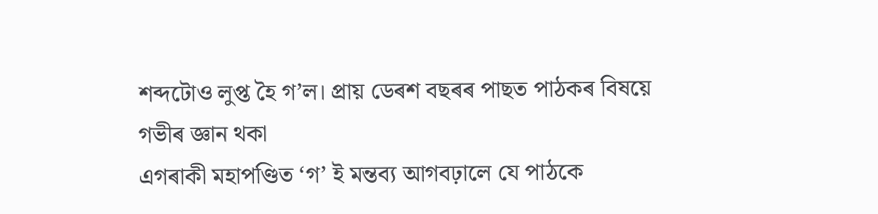শব্দটোও লুপ্ত হৈ গ’ল। প্ৰায় ডেৰশ বছৰৰ পাছত পাঠকৰ বিষয়ে গভীৰ জ্ঞান থকা
এগৰাকী মহাপণ্ডিত ‘গ’ ই মন্তব্য আগবঢ়ালে যে পাঠকে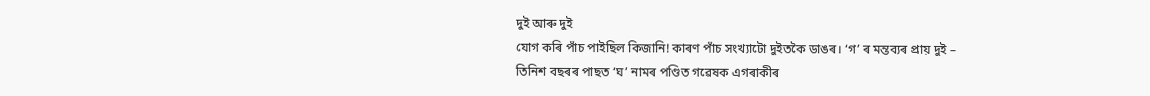দুই আৰু দুই
যোগ কৰি পাঁচ পাইছিল কিজানি! কাৰণ পাঁচ সংখ্যাটো দুইতকৈ ডাঙৰ। ‘গ’ ৰ মন্তব্যৰ প্ৰায় দুই –
তিনিশ বছৰৰ পাছত ‘ঘ’ নামৰ পণ্ডিত গৱেষক এগৰাকীৰ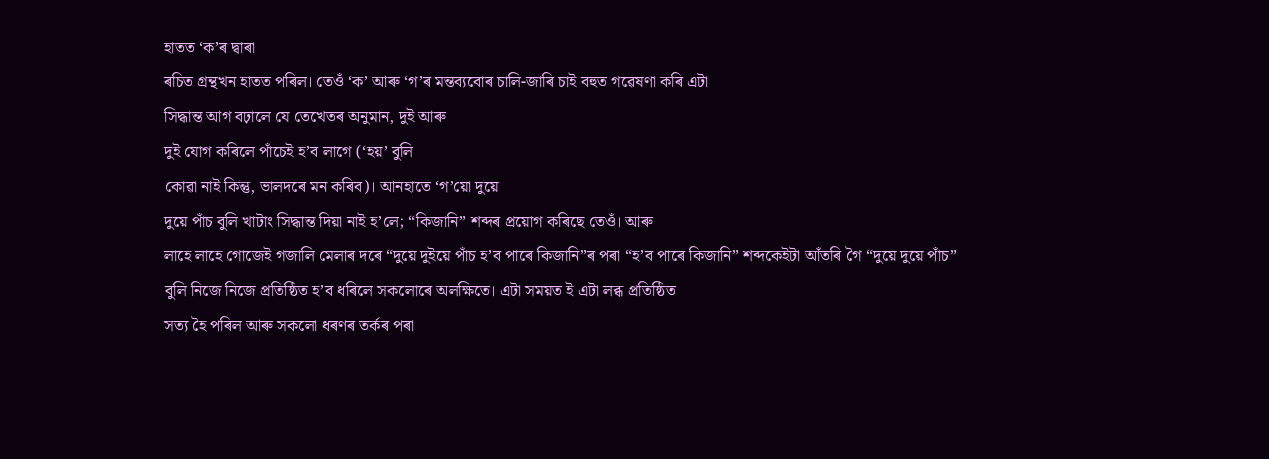হাতত ‘ক’ৰ দ্বাৰা
ৰচিত গ্ৰন্থখন হাতত পৰিল। তেওঁ ‘ক’ আৰু ‘গ’ৰ মন্তব্যবোৰ চালি-জাৰি চাই বহুত গৱেষণা কৰি এটা
সিদ্ধান্ত আগ বঢ়ালে যে তেখেতৰ অনুমান, দুই আৰু
দুই যোগ কৰিলে পাঁচেই হ’ব লাগে (‘হয়’ বুলি
কোৱা নাই কিন্তু, ভালদৰে মন কৰিব)। আনহাতে ‘গ’য়ো দুয়ে
দুয়ে পাঁচ বুলি খাটাং সিদ্ধান্ত দিয়া নাই হ’লে; “কিজানি” শব্দৰ প্ৰয়োগ কৰিছে তেওঁ। আৰু
লাহে লাহে গোজেই গজালি মেলাৰ দৰে “দুয়ে দুইয়ে পাঁচ হ’ব পাৰে কিজানি”ৰ পৰা “হ’ব পাৰে কিজানি” শব্দকেইটা আঁতৰি গৈ “দুয়ে দুয়ে পাঁচ” বুলি নিজে নিজে প্ৰতিষ্ঠিত হ’ব ধৰিলে সকলোৰে অলক্ষিতে। এটা সময়ত ই এটা লব্ধ প্ৰতিষ্ঠিত
সত্য হৈ পৰিল আৰু সকলো ধৰণৰ তৰ্কৰ পৰা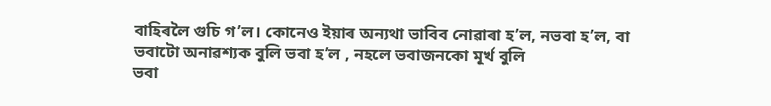বাহিৰলৈ গুচি গ’ল। কোনেও ইয়াৰ অন্যথা ভাবিব নোৱাৰা হ’ল, নভবা হ’ল, বা ভবাটো অনাৱশ্যক বুলি ভবা হ’ল , নহলে ভবাজনকো মূৰ্খ বুলি
ভবা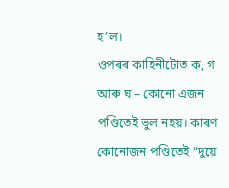হ’ল।
ওপৰৰ কাহিনীটোত ক, গ আৰু ঘ – কোনো এজন
পণ্ডিতেই ভুল নহয়। কাৰণ কোনোজন পণ্ডিতেই “দুয়ে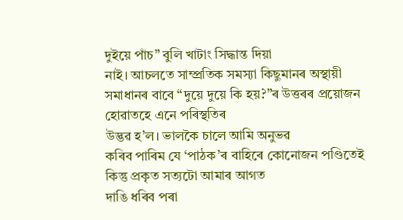দুইয়ে পাঁচ” বুলি খাটাং সিদ্ধান্ত দিয়া
নাই। আচলতে সাম্প্ৰতিক সমস্যা কিছুমানৰ অস্থায়ী সমাধানৰ বাবে “দুয়ে দুয়ে কি হয়?”ৰ উত্তৰৰ প্ৰয়োজন হোৱাতহে এনে পৰিস্থতিৰ
উদ্ভৱ হ’ল। ভালকৈ চালে আমি অনুভৱ
কৰিব পাৰিম যে ‘পাঠক’ৰ বাহিৰে কোনোজন পণ্ডিতেই কিন্তু প্ৰকৃত সত্যটো আমাৰ আগত
দাঙি ধৰিব পৰা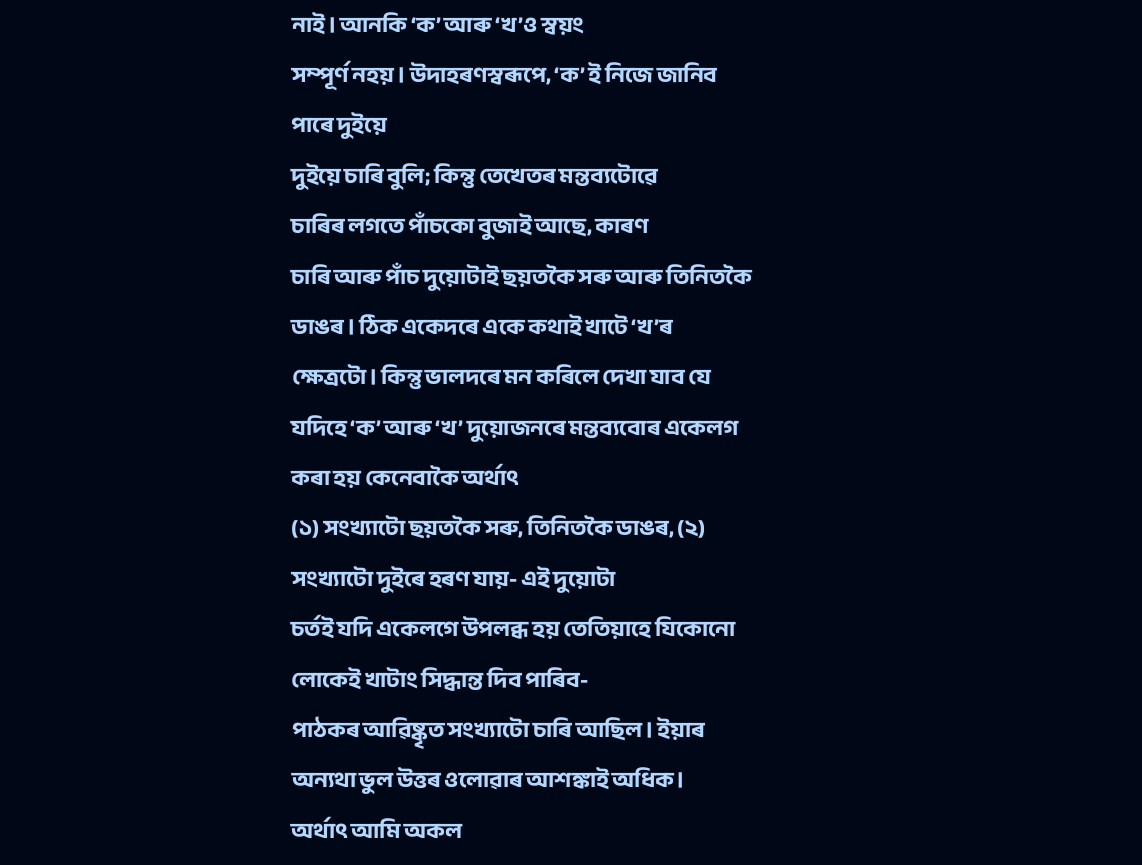নাই। আনকি ‘ক’ আৰু ‘খ’ও স্বয়ং
সম্পূৰ্ণ নহয়। উদাহৰণস্বৰূপে, ‘ক’ ই নিজে জানিব পাৰে দুইয়ে
দুইয়ে চাৰি বুলি; কিন্তু তেখেতৰ মন্তব্যটোৱে
চাৰিৰ লগতে পাঁচকো বুজাই আছে, কাৰণ
চাৰি আৰু পাঁচ দুয়োটাই ছয়তকৈ সৰু আৰু তিনিতকৈ ডাঙৰ। ঠিক একেদৰে একে কথাই খাটে ‘খ’ৰ
ক্ষেত্ৰটো। কিন্তু ভালদৰে মন কৰিলে দেখা যাব যে যদিহে ‘ক’ আৰু ‘খ’ দুয়োজনৰে মন্তব্যবোৰ একেলগ
কৰা হয় কেনেবাকৈ অৰ্থাৎ
(১) সংখ্যাটো ছয়তকৈ সৰু, তিনিতকৈ ডাঙৰ, (২) সংখ্যাটো দুইৰে হৰণ যায়- এই দুয়োটা
চৰ্তই যদি একেলগে উপলব্ধ হয় তেতিয়াহে যিকোনো লোকেই খাটাং সিদ্ধান্ত দিব পাৰিব-
পাঠকৰ আৱিষ্কৃত সংখ্যাটো চাৰি আছিল। ইয়াৰ অন্যথা ভুল উত্তৰ ওলোৱাৰ আশঙ্কাই অধিক।
অৰ্থাৎ আমি অকল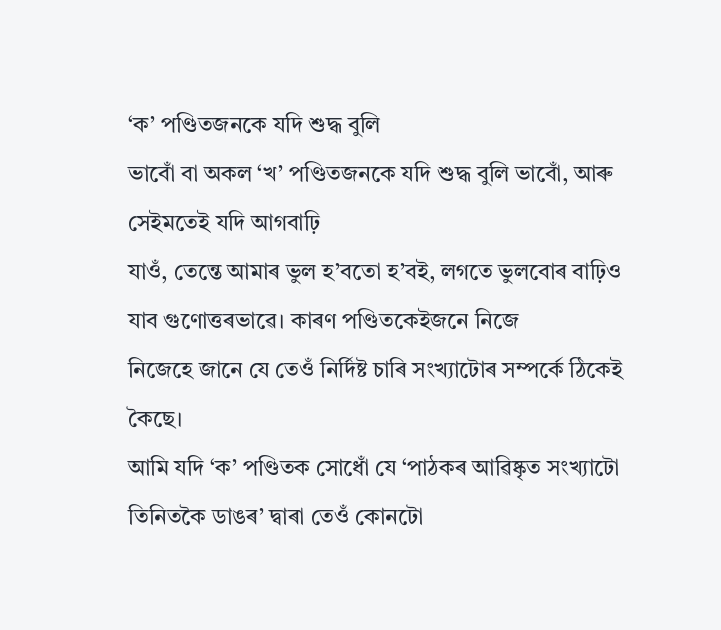‘ক’ পণ্ডিতজনকে যদি শুদ্ধ বুলি
ভাবোঁ বা অকল ‘খ’ পণ্ডিতজনকে যদি শুদ্ধ বুলি ভাবোঁ, আৰু সেইমতেই যদি আগবাঢ়ি
যাওঁ, তেন্তে আমাৰ ভুল হ’বতো হ’বই, লগতে ভুলবোৰ বাঢ়িও যাব গুণোত্তৰভাৱে। কাৰণ পণ্ডিতকেইজনে নিজে
নিজেহে জানে যে তেওঁ নিৰ্দিষ্ট চাৰি সংখ্যাটোৰ সম্পৰ্কে ঠিকেই কৈছে।
আমি যদি ‘ক’ পণ্ডিতক সোধোঁ যে ‘পাঠকৰ আৱিষ্কৃত সংখ্যাটো তিনিতকৈ ডাঙৰ’ দ্বাৰা তেওঁ কোনটো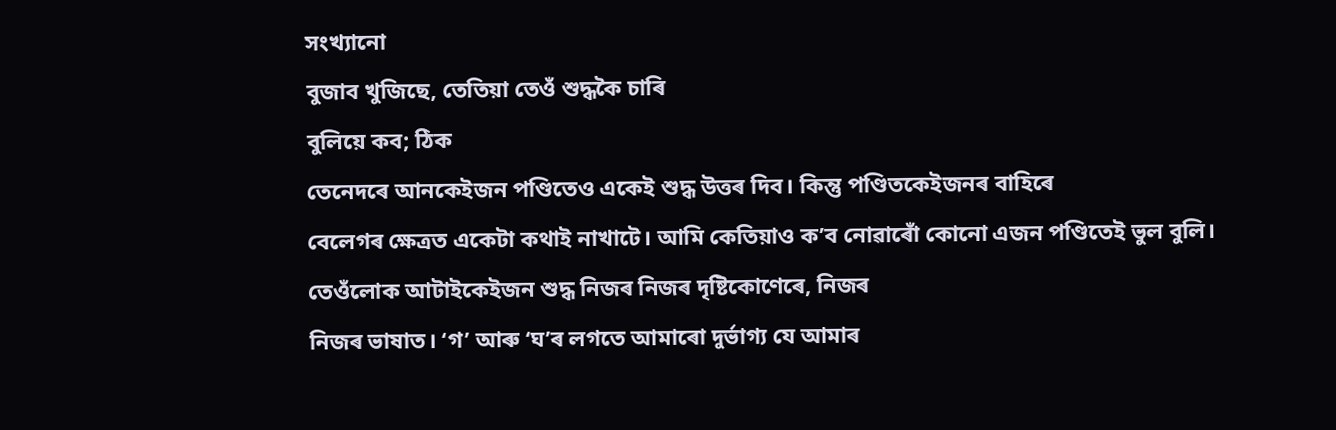সংখ্যানো
বুজাব খুজিছে, তেতিয়া তেওঁ শুদ্ধকৈ চাৰি
বুলিয়ে কব; ঠিক
তেনেদৰে আনকেইজন পণ্ডিতেও একেই শুদ্ধ উত্তৰ দিব। কিন্তু পণ্ডিতকেইজনৰ বাহিৰে
বেলেগৰ ক্ষেত্ৰত একেটা কথাই নাখাটে। আমি কেতিয়াও ক’ব নোৱাৰোঁ কোনো এজন পণ্ডিতেই ভুল বুলি।
তেওঁলোক আটাইকেইজন শুদ্ধ নিজৰ নিজৰ দৃষ্টিকোণেৰে, নিজৰ
নিজৰ ভাষাত। ‘গ’ আৰু ‘ঘ’ৰ লগতে আমাৰো দুৰ্ভাগ্য যে আমাৰ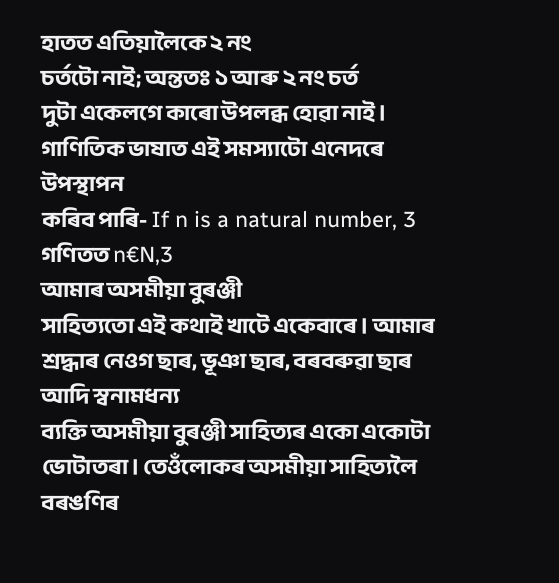হাতত এতিয়ালৈকে ২ নং
চৰ্তটো নাই; অন্ততঃ ১ আৰু ২ নং চৰ্ত
দুটা একেলগে কাৰো উপলব্ধ হোৱা নাই। গাণিতিক ভাষাত এই সমস্যাটো এনেদৰে উপস্থাপন
কৰিব পাৰি- If n is a natural number, 3
গণিতত n€N,3
আমাৰ অসমীয়া বুৰঞ্জী
সাহিত্যতো এই কথাই খাটে একেবাৰে। আমাৰ শ্ৰদ্ধাৰ নেওগ ছাৰ, ভূঞা ছাৰ, বৰবৰুৱা ছাৰ আদি স্বনামধন্য
ব্যক্তি অসমীয়া বুৰঞ্জী সাহিত্যৰ একো একোটা ভোটাতৰা। তেওঁলোকৰ অসমীয়া সাহিত্যলৈ বৰঙণিৰ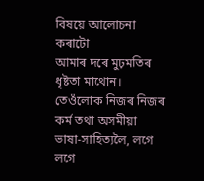বিষয়ে আলোচনা কৰাটো
আমাৰ দৰে মুঢ়মতিৰ ধৃষ্টতা মাথোন। তেওঁলোক নিজৰ নিজৰ কৰ্ম তথা অসমীয়া
ভাষা-সাহিত্যলৈ, লগে লগে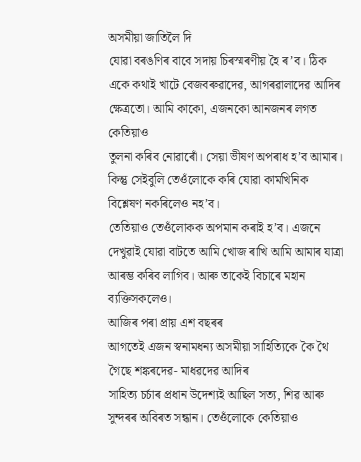অসমীয়া জাতিলৈ দি
যোৱা বৰঙণিৰ বাবে সদায় চিৰস্মৰণীয় হৈ ৰ’ব। ঠিক একে কথাই খাটে বেজবৰুৱাদেৱ, আগৰৱালাদেৱ আদিৰ ক্ষেত্ৰতো। আমি কাকো, এজনকো আনজনৰ লগত কেতিয়াও
তুলনা কৰিব নোৱাৰোঁ। সেয়া ভীষণ অপৰাধ হ’ব আমাৰ। কিন্তু সেইবুলি তেওঁলোকে কৰি যোৱা কামখিনিক
বিশ্লেষণ নকৰিলেও নহ’ব।
তেতিয়াও তেওঁলোকক অপমান কৰাই হ’ব। এজনে দেখুৱাই যোৱা বাটতে আমি খোজ ৰাখি আমি আমাৰ যাত্ৰা
আৰম্ভ কৰিব লাগিব। আৰু তাকেই বিচাৰে মহান ব্যক্তিসকলেও।
আজিৰ পৰা প্ৰায় এশ বছৰৰ
আগতেই এজন স্বনামধন্য অসমীয়া সাহিত্যিকে কৈ থৈ গৈছে শঙ্কৰদেৱ- মাধৱদেৱ আদিৰ
সাহিত্য চৰ্চাৰ প্ৰধান উদেশ্যই আছিল সত্য, শিৱ আৰু
সুন্দৰৰ অবিৰত সন্ধান। তেওঁলোকে কেতিয়াও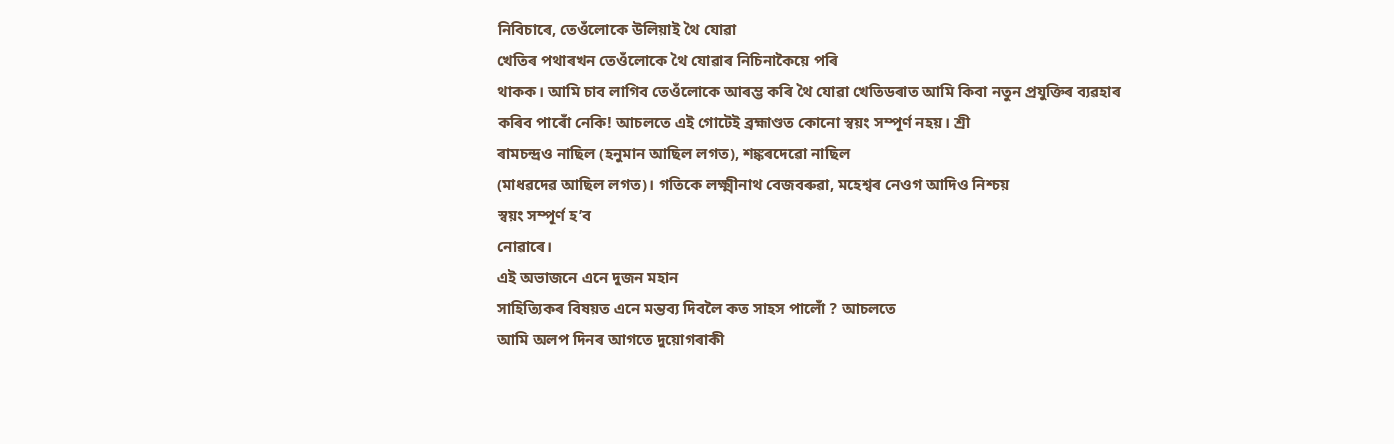নিবিচাৰে, তেওঁলোকে উলিয়াই থৈ যোৱা
খেতিৰ পথাৰখন তেওঁলোকে থৈ যোৱাৰ নিচিনাকৈয়ে পৰি
থাকক। আমি চাব লাগিব তেওঁলোকে আৰম্ভ কৰি থৈ যোৱা খেতিডৰাত আমি কিবা নতুন প্ৰযুক্তিৰ ব্যৱহাৰ
কৰিব পাৰোঁ নেকি! আচলতে এই গোটেই ব্ৰহ্মাণ্ডত কোনো স্বয়ং সম্পূৰ্ণ নহয়। শ্ৰী
ৰামচন্দ্ৰও নাছিল (হনুমান আছিল লগত), শঙ্কৰদেৱো নাছিল
(মাধৱদেৱ আছিল লগত)। গতিকে লক্ষ্মীনাথ বেজবৰুৱা, মহেশ্বৰ নেওগ আদিও নিশ্চয়
স্বয়ং সম্পূৰ্ণ হ’ব
নোৱাৰে।
এই অভাজনে এনে দুজন মহান
সাহিত্যিকৰ বিষয়ত এনে মন্তব্য দিবলৈ কত সাহস পালোঁ ? আচলতে
আমি অলপ দিনৰ আগতে দুয়োগৰাকী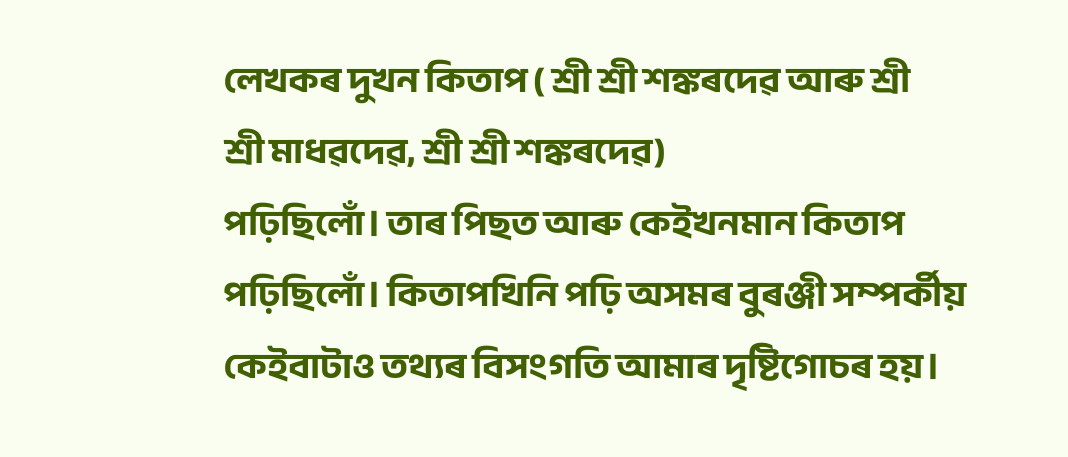লেখকৰ দুখন কিতাপ ( শ্ৰী শ্ৰী শঙ্কৰদেৱ আৰু শ্ৰী
শ্ৰী মাধৱদেৱ, শ্ৰী শ্ৰী শঙ্কৰদেৱ)
পঢ়িছিলোঁ। তাৰ পিছত আৰু কেইখনমান কিতাপ পঢ়িছিলোঁ। কিতাপখিনি পঢ়ি অসমৰ বুৰঞ্জী সম্পৰ্কীয়
কেইবাটাও তথ্যৰ বিসংগতি আমাৰ দৃষ্টিগোচৰ হয়।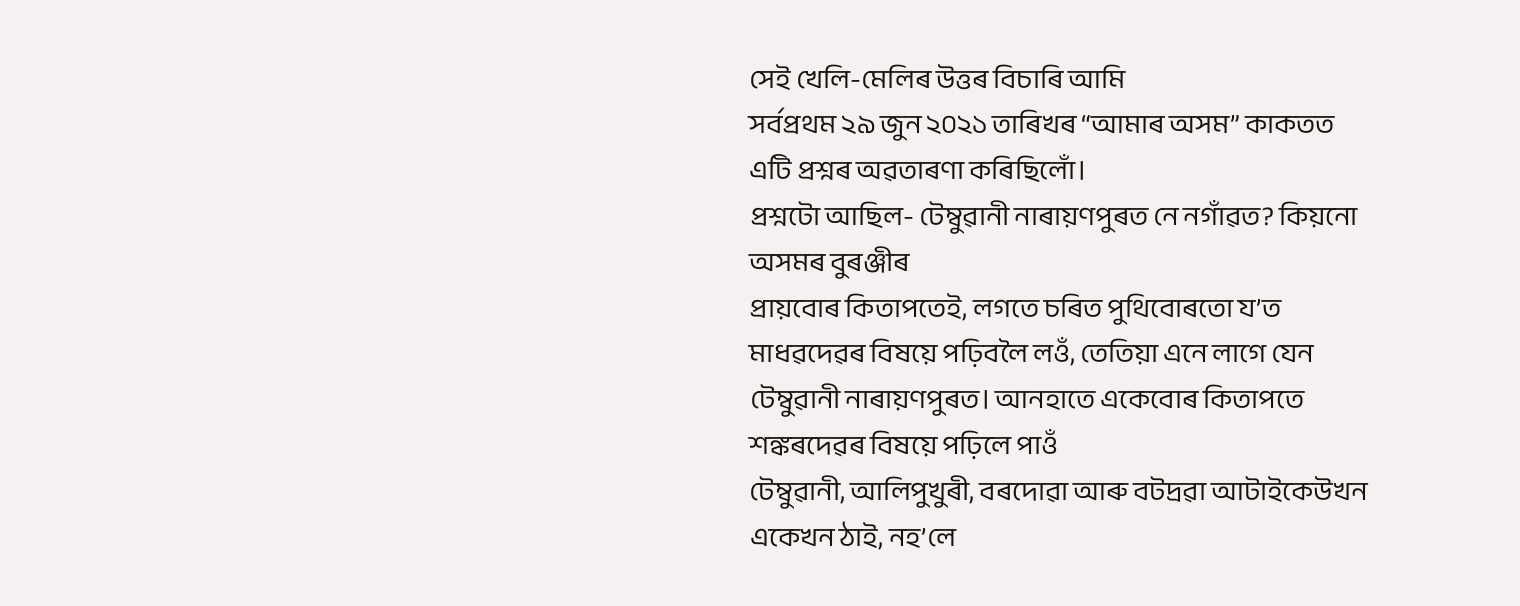সেই খেলি-মেলিৰ উত্তৰ বিচাৰি আমি
সৰ্বপ্ৰথম ২৯ জুন ২০২১ তাৰিখৰ “আমাৰ অসম” কাকতত এটি প্ৰশ্নৰ অৱতাৰণা কৰিছিলোঁ।
প্ৰশ্নটো আছিল- টেম্বুৱানী নাৰায়ণপুৰত নে নগাঁৱত? কিয়নো অসমৰ বুৰঞ্জীৰ
প্ৰায়বোৰ কিতাপতেই, লগতে চৰিত পুথিবোৰতো য’ত মাধৱদেৱৰ বিষয়ে পঢ়িবলৈ লওঁ, তেতিয়া এনে লাগে যেন
টেম্বুৱানী নাৰায়ণপুৰত। আনহাতে একেবোৰ কিতাপতে শঙ্কৰদেৱৰ বিষয়ে পঢ়িলে পাওঁ
টেম্বুৱানী, আলিপুখুৰী, বৰদোৱা আৰু বটদ্ৰৱা আটাইকেউখন একেখন ঠাই, নহ’লে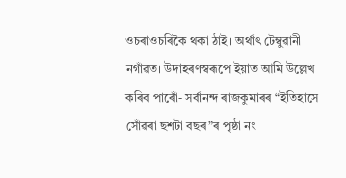ওচৰাওচৰিকৈ থকা ঠাই। অৰ্থাৎ টেম্বুৱানী
নগাঁৱত। উদাহৰণস্বৰূপে ইয়াত আমি উল্লেখ কৰিব পাৰোঁ- সৰ্বানন্দ ৰাজকুমাৰৰ “ইতিহাসে
সোঁৱৰা ছশটা বছৰ”ৰ পৃষ্ঠা নং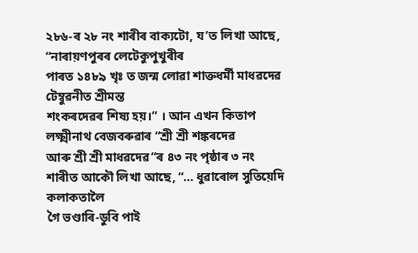২৮৬-ৰ ২৮ নং শাৰীৰ বাক্যটো, য’ত লিখা আছে, “নাৰায়ণপুৰৰ লেটেকুপুখুৰীৰ
পাৰত ১৪৮৯ খৃঃ ত জন্ম লোৱা শাক্তধৰ্মী মাধৱদেৱ টেম্বুৱনীত শ্ৰীমন্ত
শংকৰদেৱৰ শিষ্য হয়।” । আন এখন কিতাপ লক্ষ্মীনাথ বেজবৰুৱাৰ “শ্ৰী শ্ৰী শঙ্কৰদেৱ
আৰু শ্ৰী শ্ৰী মাধৱদেৱ”ৰ ৪৩ নং পৃষ্ঠাৰ ৩ নং শাৰীত আকৌ লিখা আছে, “… ধুৱাৰোল সুতিয়েদি কলাকতালৈ
গৈ ভণ্ডাৰি-ডুবি পাই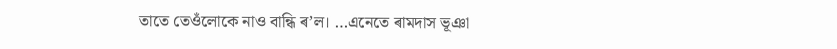তাতে তেওঁলোকে নাও বান্ধি ৰ’ল। …এনেতে ৰামদাস ভূঞা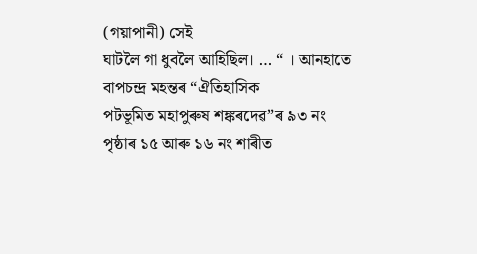(গয়াপানী) সেই
ঘাটলৈ গা ধুবলৈ আহিছিল। … “ । আনহাতে বাপচন্দ্ৰ মহন্তৰ “ঐতিহাসিক
পটভূমিত মহাপুৰুষ শঙ্কৰদেৱ”ৰ ৯৩ নং পৃষ্ঠাৰ ১৫ আৰু ১৬ নং শাৰীত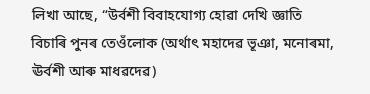লিখা আছে, “উৰ্বশী বিবাহযোগ্য হোৱা দেখি জ্ঞাতি
বিচাৰি পুনৰ তেওঁলোক (অৰ্থাৎ মহাদেৱ ভূঞা, মনোৰমা, ঊৰ্বশী আৰু মাধৱদেৱ)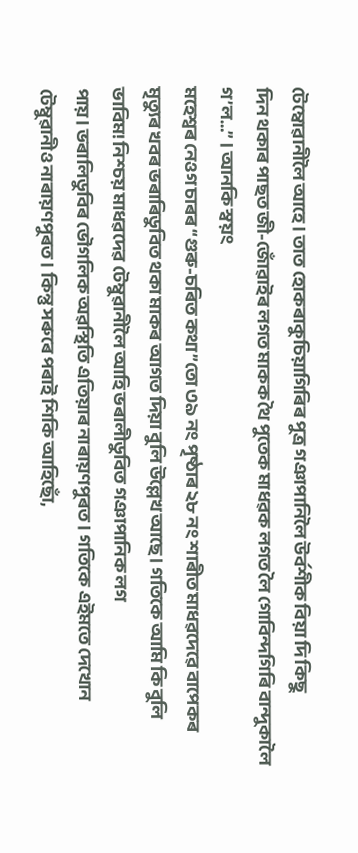টেম্বোৱানীলৈ আহে। তাত হোকৰাকুচিয়াগিৰিৰ পুত্ৰ গঞাপানিলৈ উৰ্বশীক বিয়া দি কিছু
দিন থকাৰ পাছত জী-জোঁৱাইৰ লগত মাকক থৈ পুতেক মাধৱক লগত লৈ গোবিন্দগিৰি বান্দুকালৈ
গ’ল…” । আনকি স্বয়ং
মহেশ্বৰ নেওগ চাৰৰ “গুৰু-চৰিত কথা”তো ৩৯ নং পৃষ্ঠাৰ ২৮ নং শাৰীত মাধৱদেৱে বাপেকৰ
মৃত্যুৰ খবৰ ভৰাৰিডুবিত থকা মাকৰ আগত দিয়া বুলি উল্লেখ আছে। গতিকে আমি কি বুলি
ভাবিম! নিশ্চয় মাধৱদেৱ টেম্বুৱানীলৈ আহি ভৰালীডুবিত গঞাপানিক লগ
পায়। ভৰালিডুবিৰ ভৌগলিক অৱস্থিতি এতিয়াৰ নাৰায়ণপুৰত। গতিকে এইমতে দেখোন
টেম্বুৱানীও নাৰায়ণপুৰত। কিন্তু সৰুৰে পৰাই শিকি আহিছোঁ,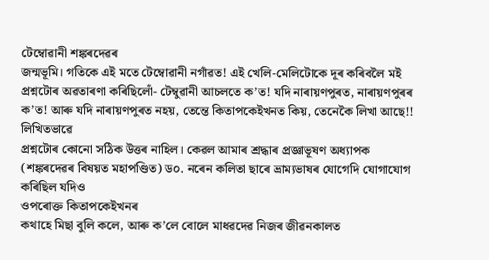টেম্বোৱানী শঙ্কৰদেৱৰ
জন্মভূমি। গতিকে এই মতে টেম্বোৱানী নগাঁৱত! এই খেলি-মেলিটোকে দূৰ কৰিবলৈ মই
প্ৰশ্নটোৰ অৱতাৰণা কৰিছিলোঁ- টেম্বুৱানী আচলতে ক’ত! যদি নাৰায়ণপুৰত, নাৰায়ণপুৰৰ ক’ত! আৰু যদি নাৰায়ণপুৰত নহয়, তেন্তে কিতাপকেইখনত কিয়, তেনেকৈ লিখা আছে!! লিখিতভাৱে
প্ৰশ্নটোৰ কোনো সঠিক উত্তৰ নাহিল। কেৱল আমাৰ শ্ৰদ্ধাৰ প্ৰজ্ঞাভূষণ অধ্যাপক
(শঙ্কৰদেৱৰ বিষয়ত মহাপণ্ডিত) ড০. নৰেন কলিতা ছাৰে ভ্ৰাম্যভাষৰ যোগেদি যোগাযোগ কৰিছিল যদিও
ওপৰোক্ত কিতাপকেইখনৰ
কথাহে মিছা বুলি কলে, আৰু ক’লে বোলে মাধৱদেৱ নিজৰ জীৱনকালত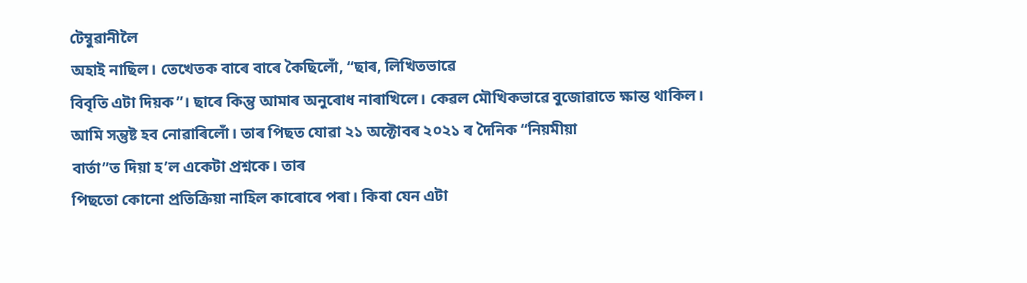টেম্বুৱানীলৈ
অহাই নাছিল। তেখেতক বাৰে বাৰে কৈছিলোঁ, “ছাৰ, লিখিতভাৱে
বিবৃতি এটা দিয়ক”। ছাৰে কিন্তু আমাৰ অনুৰোধ নাৰাখিলে। কেৱল মৌখিকভাৱে বুজোৱাতে ক্ষান্ত থাকিল।
আমি সন্তুষ্ট হব নোৱাৰিলোঁ। তাৰ পিছত যোৱা ২১ অক্টোবৰ ২০২১ ৰ দৈনিক “নিয়মীয়া
বাৰ্তা”ত দিয়া হ’ল একেটা প্ৰশ্নকে। তাৰ
পিছতো কোনো প্ৰতিক্ৰিয়া নাহিল কাৰোৰে পৰা। কিবা যেন এটা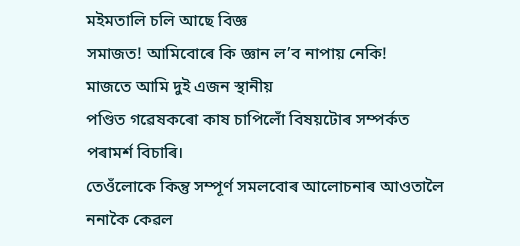মইমতালি চলি আছে বিজ্ঞ
সমাজত! আমিবোৰে কি জ্ঞান ল’ব নাপায় নেকি!
মাজতে আমি দুই এজন স্থানীয়
পণ্ডিত গৱেষকৰো কাষ চাপিলোঁ বিষয়টোৰ সম্পৰ্কত পৰামৰ্শ বিচাৰি।
তেওঁলোকে কিন্তু সম্পূৰ্ণ সমলবোৰ আলোচনাৰ আওতালৈ ননাকৈ কেৱল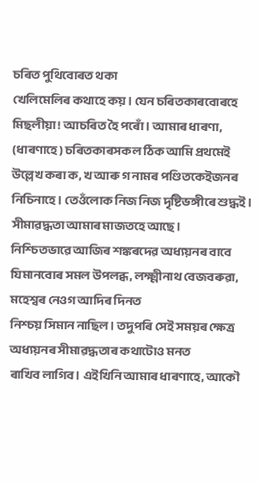চৰিত পুথিবোৰত থকা
খেলিমেলিৰ কথাহে কয়। যেন চৰিতকাৰবোৰহে মিছলীয়া ! আচৰিত হৈ পৰোঁ। আমাৰ ধাৰণা, (ধাৰণাহে) চৰিতকাৰসকল ঠিক আমি প্ৰথমেই উল্লেখ কৰা ক, খ আৰু গ নামৰ পণ্ডিতকেইজনৰ
নিচিনাহে। তেওঁলোক নিজ নিজ দৃষ্টিভঙ্গীৰে শুদ্ধই। সীমাৱদ্ধতা আমাৰ মাজতহে আছে।
নিশ্চিতভাৱে আজিৰ শঙ্কৰদেৱ অধ্যয়নৰ বাবে যিমানবোৰ সমল উপলব্ধ, লক্ষ্মীনাথ বেজবৰুৱা, মহেশ্বৰ নেওগ আদিৰ দিনত
নিশ্চয় সিমান নাছিল। তদুপৰি সেই সময়ৰ ক্ষেত্ৰ অধ্যয়নৰ সীমাৱদ্ধতাৰ কথাটোও মনত
ৰাখিব লাগিব। এইখিনি আমাৰ ধাৰণাহে, আকৌ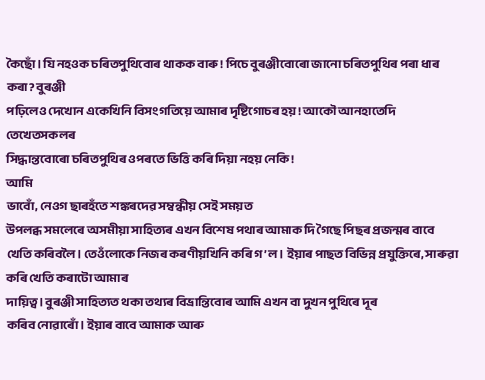কৈছোঁ। যি নহওক চৰিতপুথিবোৰ থাকক বাৰু! পিচে বুৰঞ্জীবোৰো জানো চৰিতপুথিৰ পৰা ধাৰ কৰা? বুৰঞ্জী
পঢ়িলেও দেখোন একেখিনি বিসংগতিয়ে আমাৰ দৃষ্টিগোচৰ হয়! আকৌ আনহাতেদি তেখেতসকলৰ
সিদ্ধান্তবোৰো চৰিতপুথিৰ ওপৰতে ভিত্তি কৰি দিয়া নহয় নেকি!
আমি
ভাবোঁ, নেওগ ছাৰহঁতে শঙ্কৰদেৱ সম্বন্ধীয় সেই সময়ত
উপলব্ধ সমলেৰে অসমীয়া সাহিত্যৰ এখন বিশেষ পথাৰ আমাক দি গৈছে পিছৰ প্ৰজন্মৰ বাবে
খেতি কৰিবলৈ। তেওঁলোকে নিজৰ কৰণীয়খিনি কৰি গ’ল। ইয়াৰ পাছত বিভিন্ন প্ৰযুক্তিৰে, সাৰুৱা কৰি খেতি কৰাটো আমাৰ
দায়িত্ব। বুৰঞ্জী সাহিত্যত থকা তথ্যৰ বিভ্ৰান্তিবোৰ আমি এখন বা দুখন পুথিৰে দূৰ
কৰিব নোৱাৰোঁ। ইয়াৰ বাবে আমাক আৰু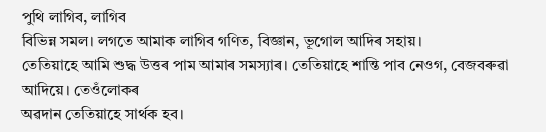পুথি লাগিব, লাগিব
বিভিন্ন সমল। লগতে আমাক লাগিব গণিত, বিজ্ঞান, ভূগোল আদিৰ সহায়।
তেতিয়াহে আমি শুদ্ধ উত্তৰ পাম আমাৰ সমস্যাৰ। তেতিয়াহে শান্তি পাব নেওগ, বেজবৰুৱা আদিয়ে। তেওঁলোকৰ
অৱদান তেতিয়াহে সাৰ্থক হব।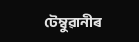টেম্বুৱানীৰ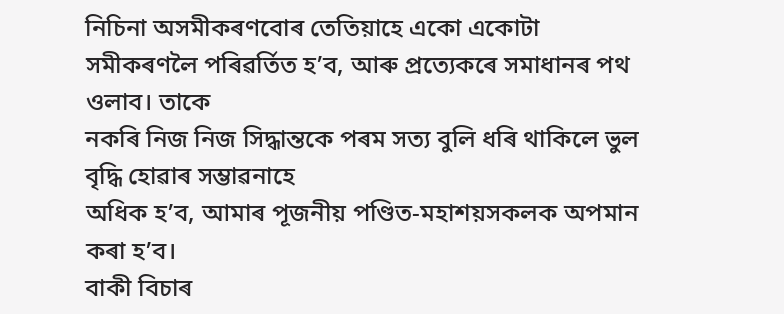নিচিনা অসমীকৰণবোৰ তেতিয়াহে একো একোটা
সমীকৰণলৈ পৰিৱৰ্তিত হ’ব, আৰু প্ৰত্যেকৰে সমাধানৰ পথ
ওলাব। তাকে
নকৰি নিজ নিজ সিদ্ধান্তকে পৰম সত্য বুলি ধৰি থাকিলে ভুল বৃদ্ধি হোৱাৰ সম্ভাৱনাহে
অধিক হ’ব, আমাৰ পূজনীয় পণ্ডিত-মহাশয়সকলক অপমান কৰা হ’ব।
বাকী বিচাৰ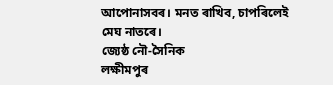আপোনাসবৰ। মনত ৰাখিব, চাপৰিলেই মেঘ নাতৰে।
জ্যেষ্ঠ নৌ-সৈনিক
লক্ষীমপুৰ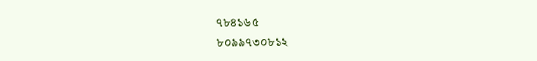৭৮৪১৬৫
৮০৯৯৭৩০৮১২